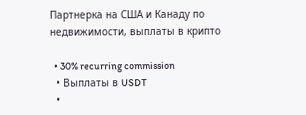Партнерка на США и Канаду по недвижимости, выплаты в крипто

  • 30% recurring commission
  • Выплаты в USDT
  •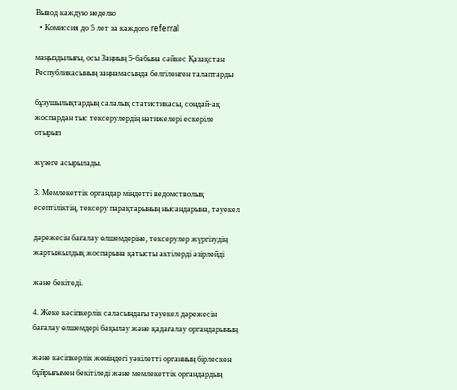Вывод каждую неделю
  • Комиссия до 5 лет за каждого referral

маңыздылығы, осы Заңның 5-бабына сәйкес Қазақстан Республикасының заңнамасында белгіленген талаптарды

бұзушылықтардың салалық статистикасы, сондай-ақ жоспардан тыс тексерулердің нәтижелері ескеріле отырып

жүзеге асырылады.

3. Мемлекеттік органдар міндетті ведомстволық есептіліктің, тексеру парақтарының нысандарына, тәуекел

дәрежесін бағалау өлшемдеріне, тексерулер жүргізудің жартыжылдық жоспарына қатысты актілерді әзірлейді

және бекітеді.

4. Жеке кәсіпкерлік саласындағы тәуекел дәрежесін бағалау өлшемдері бақылау және қадағалау органдарының

және кәсіпкерлік жөніндегі уәкілетті органның бірлескен бұйрығымен бекітіледі және мемлекеттік органдардың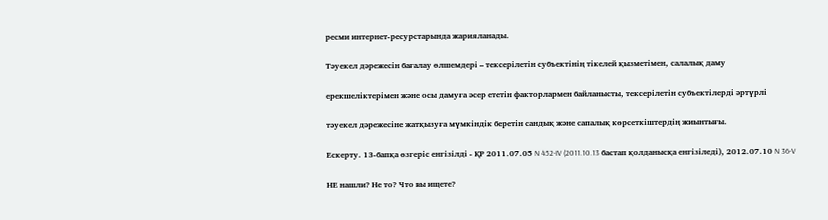ресми интернет-ресурстарында жарияланады.

Тәуекел дәрежесін бағалау өлшемдері – тексерілетін субъектінің тікелей қызметімен, салалық даму

ерекшеліктерімен және осы дамуға әсер ететін факторлармен байланысты, тексерілетін субъектілерді әртүрлі

тәуекел дәрежесіне жатқызуға мүмкіндік беретін сандық және сапалық көрсеткіштердің жиынтығы.

Ескерту. 13-бапқа өзгеріс енгізілді - ҚР 2011.07.05 N 452-IV (2011.10.13 бастап қолданысқа енгізіледі), 2012.07.10 N 36-V

НЕ нашли? Не то? Что вы ищете?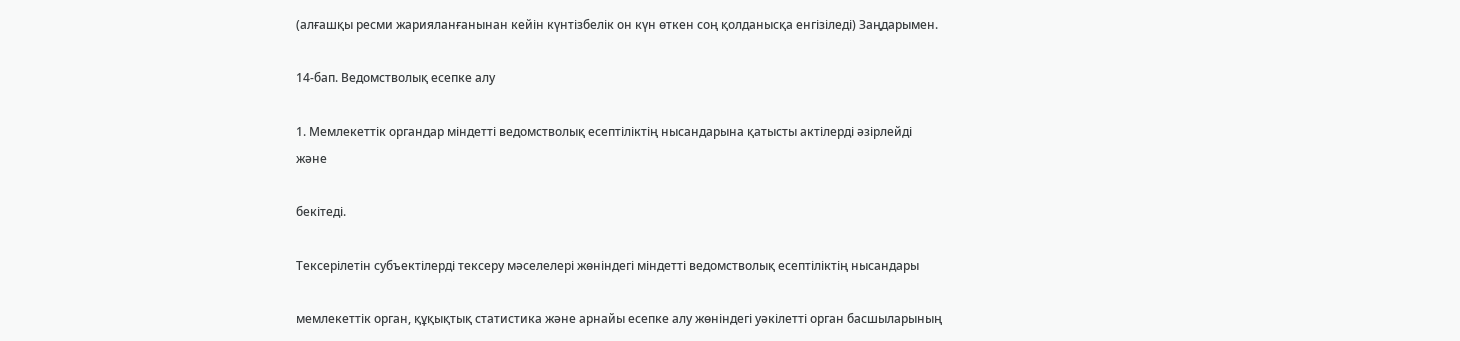(алғашқы ресми жарияланғанынан кейін күнтізбелік он күн өткен соң қолданысқа енгізіледі) Заңдарымен.

14-бап. Ведомстволық есепке алу

1. Мемлекеттік органдар міндетті ведомстволық есептіліктің нысандарына қатысты актілерді әзірлейді және

бекітеді.

Тексерілетін субъектілерді тексеру мәселелері жөніндегі міндетті ведомстволық есептіліктің нысандары

мемлекеттік орган, құқықтық статистика және арнайы есепке алу жөніндегі уәкілетті орган басшыларының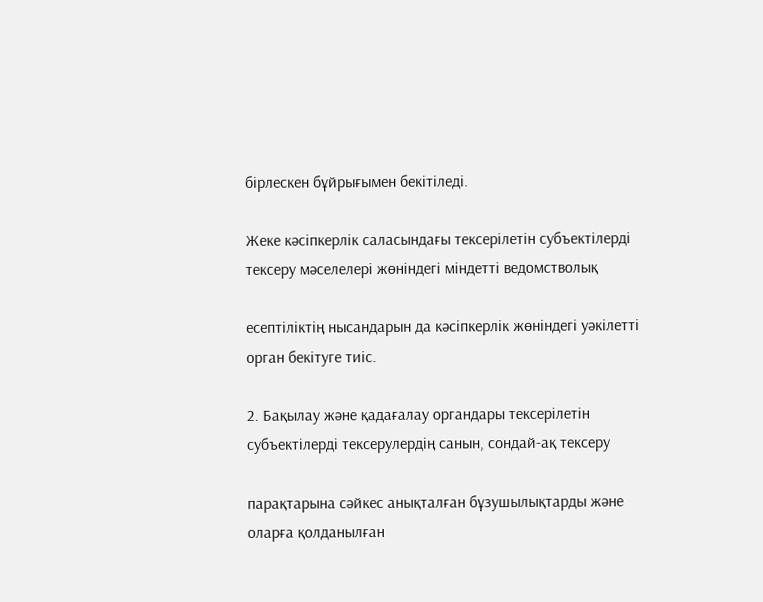бірлескен бұйрығымен бекітіледі.

Жеке кәсіпкерлік саласындағы тексерілетін субъектілерді тексеру мәселелері жөніндегі міндетті ведомстволық

есептіліктің нысандарын да кәсіпкерлік жөніндегі уәкілетті орган бекітуге тиіс.

2. Бақылау және қадағалау органдары тексерілетін субъектілерді тексерулердің санын, сондай-ақ тексеру

парақтарына сәйкес анықталған бұзушылықтарды және оларға қолданылған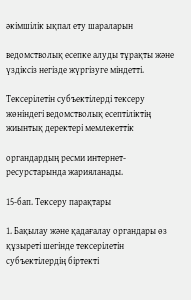әкімшілік ықпал ету шараларын

ведомстволық есепке алуды тұрақты және үздіксіз негізде жүргізуге міндетті.

Тексерілетін субъектілерді тексеру жөніндегі ведомстволық есептіліктің жиынтық деректері мемлекеттік

органдардың ресми интернет-ресурстарында жарияланады.

15-бап. Тексеру парақтары

1. Бақылау және қадағалау органдары өз құзыреті шегінде тексерілетін субъектілердің біртекті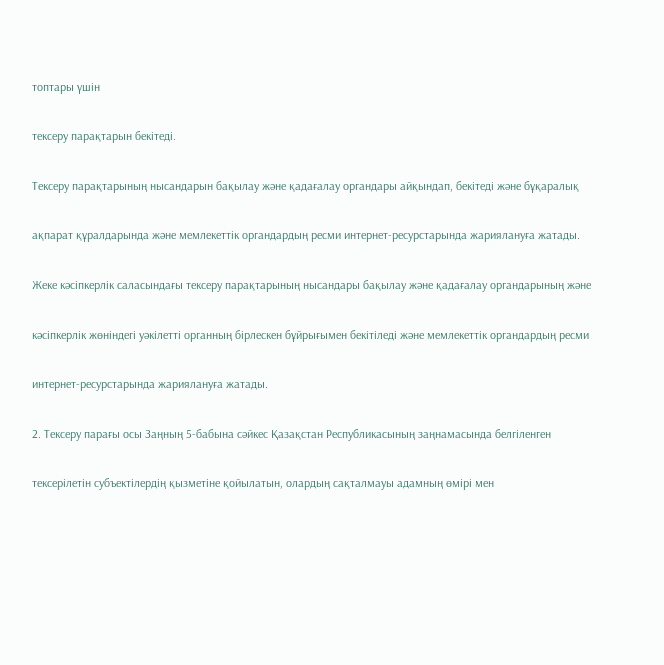топтары үшін

тексеру парақтарын бекітеді.

Тексеру парақтарының нысандарын бақылау және қадағалау органдары айқындап, бекітеді және бұқаралық

ақпарат құралдарында және мемлекеттік органдардың ресми интернет-ресурстарында жариялануға жатады.

Жеке кәсіпкерлік саласындағы тексеру парақтарының нысандары бақылау және қадағалау органдарының және

кәсіпкерлік жөніндегі уәкілетті органның бірлескен бұйрығымен бекітіледі және мемлекеттік органдардың ресми

интернет-ресурстарында жариялануға жатады.

2. Тексеру парағы осы Заңның 5-бабына сәйкес Қазақстан Республикасының заңнамасында белгіленген

тексерілетін субъектілердің қызметіне қойылатын, олардың сақталмауы адамның өмірі мен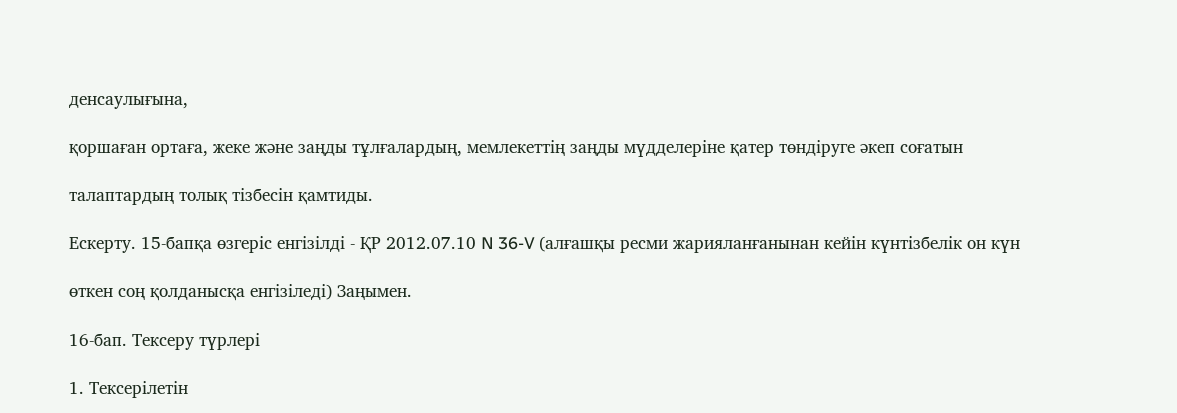денсаулығына,

қоршаған ортаға, жеке және заңды тұлғалардың, мемлекеттің заңды мүдделеріне қатер төндіруге әкеп соғатын

талаптардың толық тізбесін қамтиды.

Ескерту. 15-бапқа өзгеріс енгізілді - ҚР 2012.07.10 N 36-V (алғашқы ресми жарияланғанынан кейін күнтізбелік он күн

өткен соң қолданысқа енгізіледі) Заңымен.

16-бап. Тексеру түрлері

1. Тексерілетін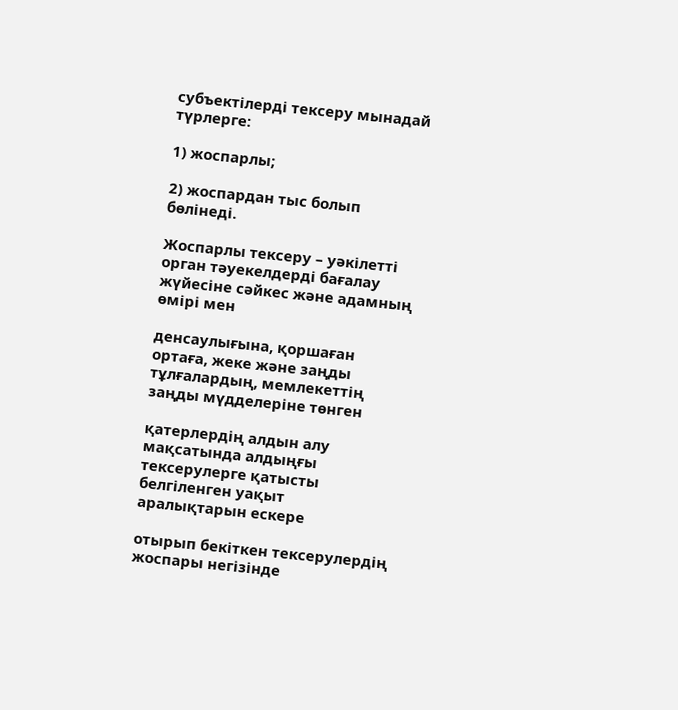субъектілерді тексеру мынадай түрлерге:

1) жоспарлы;

2) жоспардан тыс болып бөлінеді.

Жоспарлы тексеру – уәкілетті орган тәуекелдерді бағалау жүйесіне сәйкес және адамның өмірі мен

денсаулығына, қоршаған ортаға, жеке және заңды тұлғалардың, мемлекеттің заңды мүдделеріне төнген

қатерлердің алдын алу мақсатында алдыңғы тексерулерге қатысты белгіленген уақыт аралықтарын ескере

отырып бекіткен тексерулердің жоспары негізінде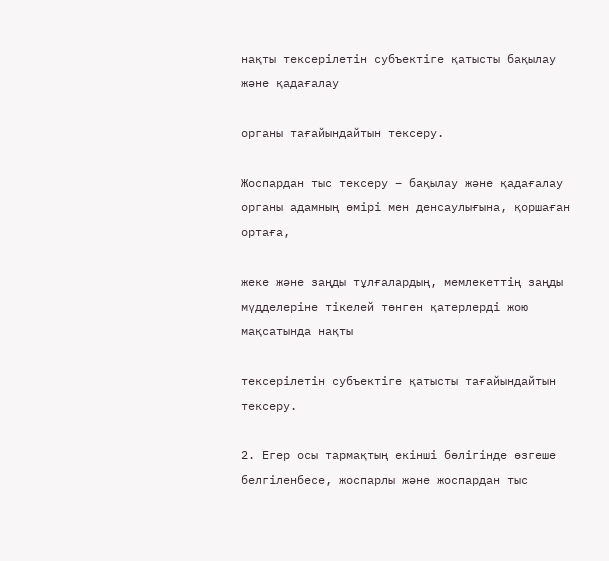нақты тексерілетін субъектіге қатысты бақылау және қадағалау

органы тағайындайтын тексеру.

Жоспардан тыс тексеру – бақылау және қадағалау органы адамның өмірі мен денсаулығына, қоршаған ортаға,

жеке және заңды тұлғалардың, мемлекеттің заңды мүдделеріне тікелей төнген қатерлерді жою мақсатында нақты

тексерілетін субъектіге қатысты тағайындайтын тексеру.

2. Егер осы тармақтың екінші бөлігінде өзгеше белгіленбесе, жоспарлы және жоспардан тыс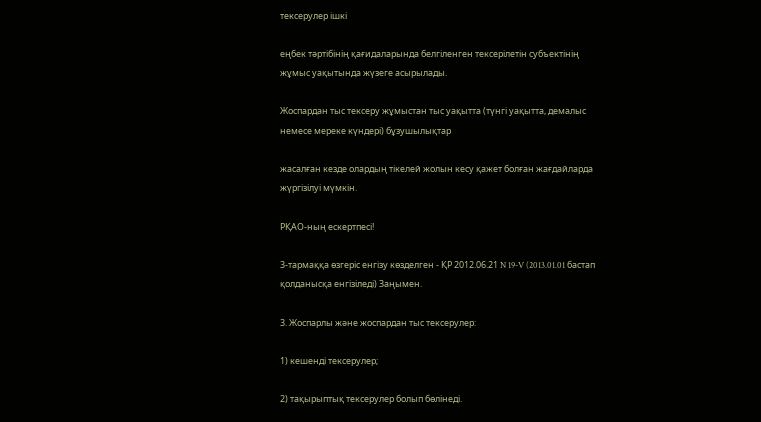тексерулер ішкі

еңбек тәртібінің қағидаларында белгіленген тексерілетін субъектінің жұмыс уақытында жүзеге асырылады.

Жоспардан тыс тексеру жұмыстан тыс уақытта (түнгі уақытта, демалыс немесе мереке күндері) бұзушылықтар

жасалған кезде олардың тікелей жолын кесу қажет болған жағдайларда жүргізілуі мүмкін.

РҚАО-ның ескертпесі!

3-тармаққа өзгеріс енгізу көзделген - ҚР 2012.06.21 N 19-V (2013.01.01 бастап қолданысқа енгізіледі) Заңымен.

3. Жоспарлы және жоспардан тыс тексерулер:

1) кешенді тексерулер;

2) тақырыптық тексерулер болып бөлінеді.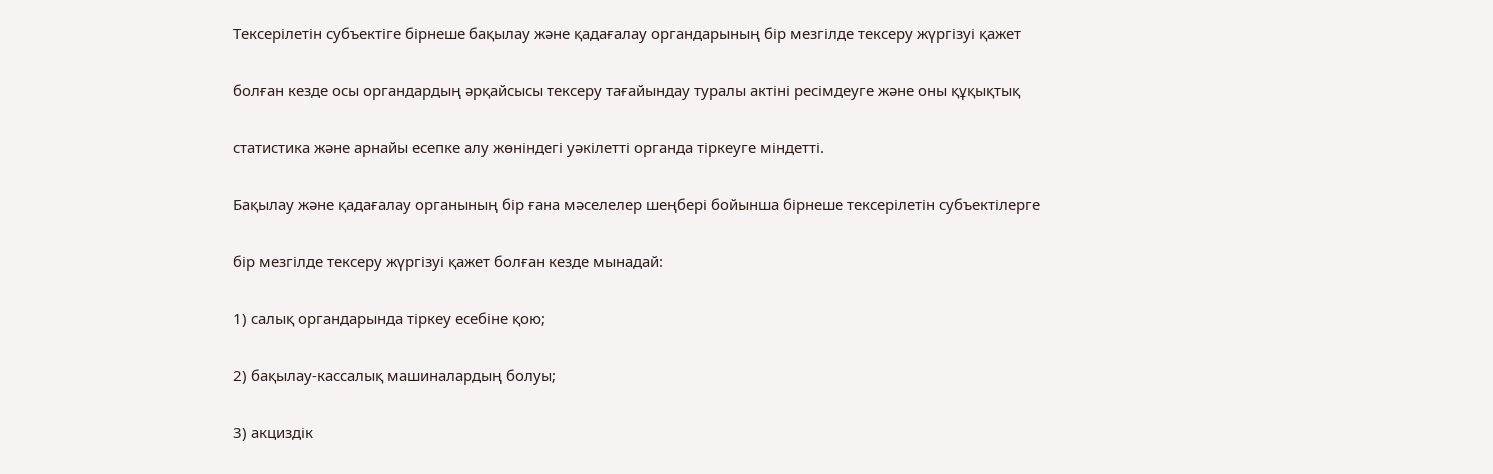Тексерілетін субъектіге бірнеше бақылау және қадағалау органдарының бір мезгілде тексеру жүргізуі қажет

болған кезде осы органдардың әрқайсысы тексеру тағайындау туралы актіні ресімдеуге және оны құқықтық

статистика және арнайы есепке алу жөніндегі уәкілетті органда тіркеуге міндетті.

Бақылау және қадағалау органының бір ғана мәселелер шеңбері бойынша бірнеше тексерілетін субъектілерге

бір мезгілде тексеру жүргізуі қажет болған кезде мынадай:

1) салық органдарында тіркеу есебіне қою;

2) бақылау-кассалық машиналардың болуы;

3) акциздік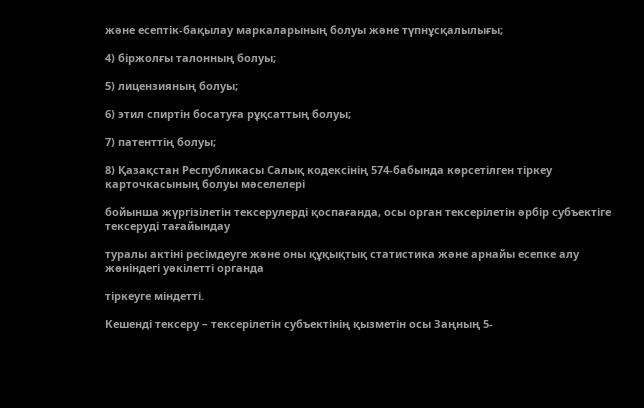және есептік-бақылау маркаларының болуы және түпнұсқалылығы;

4) біржолғы талонның болуы;

5) лицензияның болуы;

6) этил спиртін босатуға рұқсаттың болуы;

7) патенттің болуы;

8) Қазақстан Республикасы Салық кодексінің 574-бабында көрсетілген тіркеу карточкасының болуы мәселелері

бойынша жүргізілетін тексерулерді қоспағанда, осы орган тексерілетін әрбір субъектіге тексеруді тағайындау

туралы актіні ресімдеуге және оны құқықтық статистика және арнайы есепке алу жөніндегі уәкілетті органда

тіркеуге міндетті.

Кешенді тексеру – тексерілетін субъектінің қызметін осы Заңның 5-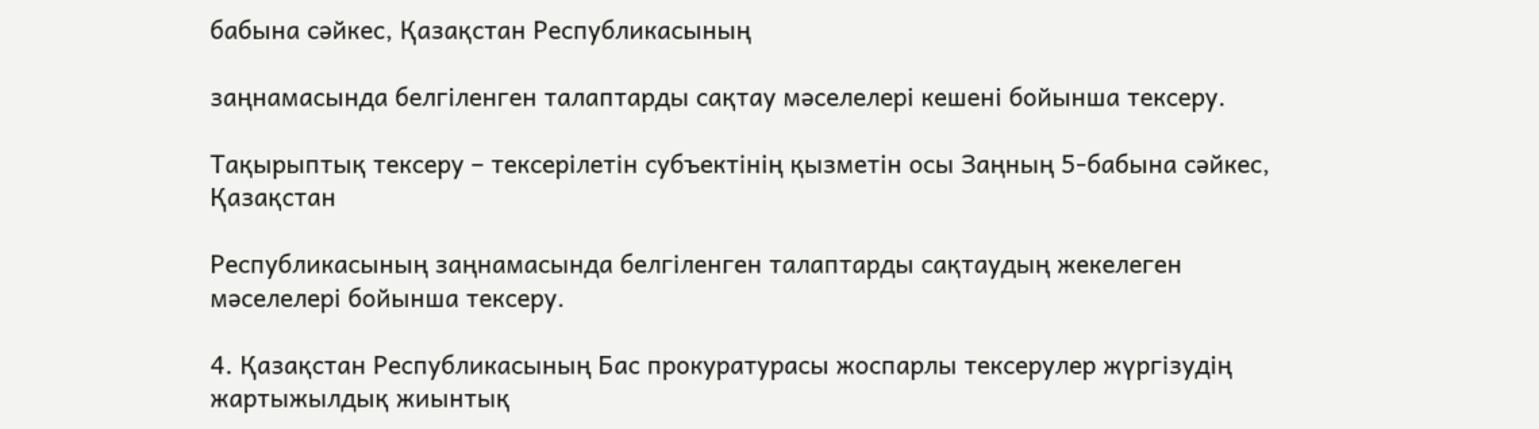бабына сәйкес, Қазақстан Республикасының

заңнамасында белгіленген талаптарды сақтау мәселелері кешені бойынша тексеру.

Тақырыптық тексеру – тексерілетін субъектінің қызметін осы Заңның 5-бабына сәйкес, Қазақстан

Республикасының заңнамасында белгіленген талаптарды сақтаудың жекелеген мәселелері бойынша тексеру.

4. Қазақстан Республикасының Бас прокуратурасы жоспарлы тексерулер жүргізудің жартыжылдық жиынтық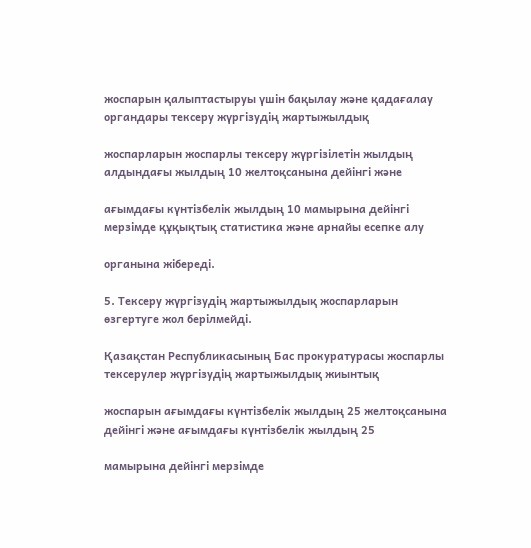жоспарын қалыптастыруы үшін бақылау және қадағалау органдары тексеру жүргізудің жартыжылдық

жоспарларын жоспарлы тексеру жүргізілетін жылдың алдындағы жылдың 10 желтоқсанына дейінгі және

ағымдағы күнтізбелік жылдың 10 мамырына дейінгі мерзімде құқықтық статистика және арнайы есепке алу

органына жібереді.

5. Тексеру жүргізудің жартыжылдық жоспарларын өзгертуге жол берілмейді.

Қазақстан Республикасының Бас прокуратурасы жоспарлы тексерулер жүргізудің жартыжылдық жиынтық

жоспарын ағымдағы күнтізбелік жылдың 25 желтоқсанына дейінгі және ағымдағы күнтізбелік жылдың 25

мамырына дейінгі мерзімде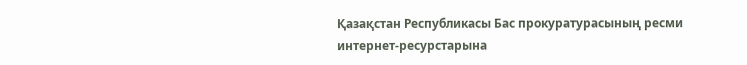Қазақстан Республикасы Бас прокуратурасының ресми интернет-ресурстарына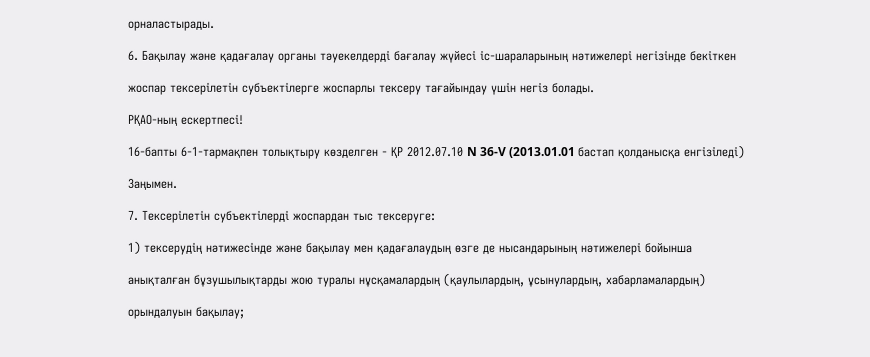орналастырады.

6. Бақылау және қадағалау органы тәуекелдерді бағалау жүйесі іс-шараларының нәтижелері негізінде бекіткен

жоспар тексерілетін субъектілерге жоспарлы тексеру тағайындау үшін негіз болады.

РҚАО-ның ескертпесі!

16-бапты 6-1-тармақпен толықтыру көзделген - ҚР 2012.07.10 N 36-V (2013.01.01 бастап қолданысқа енгізіледі)

Заңымен.

7. Тексерілетін субъектілерді жоспардан тыс тексеруге:

1) тексерудің нәтижесінде және бақылау мен қадағалаудың өзге де нысандарының нәтижелері бойынша

анықталған бұзушылықтарды жою туралы нұсқамалардың (қаулылардың, ұсынулардың, хабарламалардың)

орындалуын бақылау;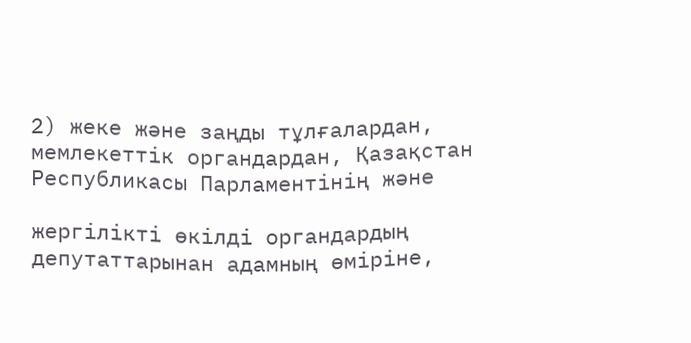2) жеке және заңды тұлғалардан, мемлекеттік органдардан, Қазақстан Республикасы Парламентінің және

жергілікті өкілді органдардың депутаттарынан адамның өміріне,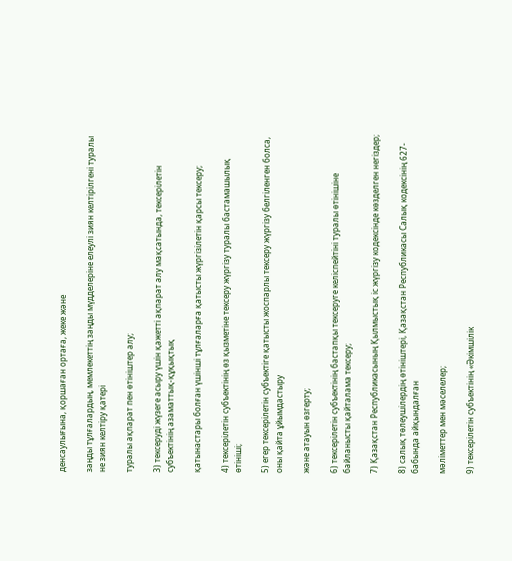денсаулығына, қоршаған ортаға, жеке және

заңды тұлғалардың, мемлекеттің заңды мүдделеріне елеулі зиян келтірілгені туралы не зиян келтіру қатері

туралы ақпарат пен өтініштер алу;

3) тексеруді жүзеге асыру үшін қажетті ақпарат алу мақсатында, тексерілетін субъектінің азаматтық-құқықтық

қатынастары болған үшінші тұлғаларға қатысты жүргізілетін қарсы тексеру;

4) тексерілетін субъектінің өз қызметіне тексеру жүргізу туралы бастамашылық өтініші;

5) егер тексерілетін субъектіге қатысты жоспарлы тексеру жүргізу белгіленген болса, оны қайта ұйымдастыру

және атауын өзгерту;

6) тексерілетін субъектінің бастапқы тексеруге келіспейтіні туралы өтінішіне байланысты қайталама тексеру;

7) Қазақстан Республикасының Қылмыстық іс жүргізу кодексінде көзделген негіздер;

8) салық төлеушілердің өтініштері, Қазақстан Республикасы Салық кодексінің 627-бабында айқындалған

мәліметтер мен мәселелер;

9) тексерілетін субъектінің «Әкімшілік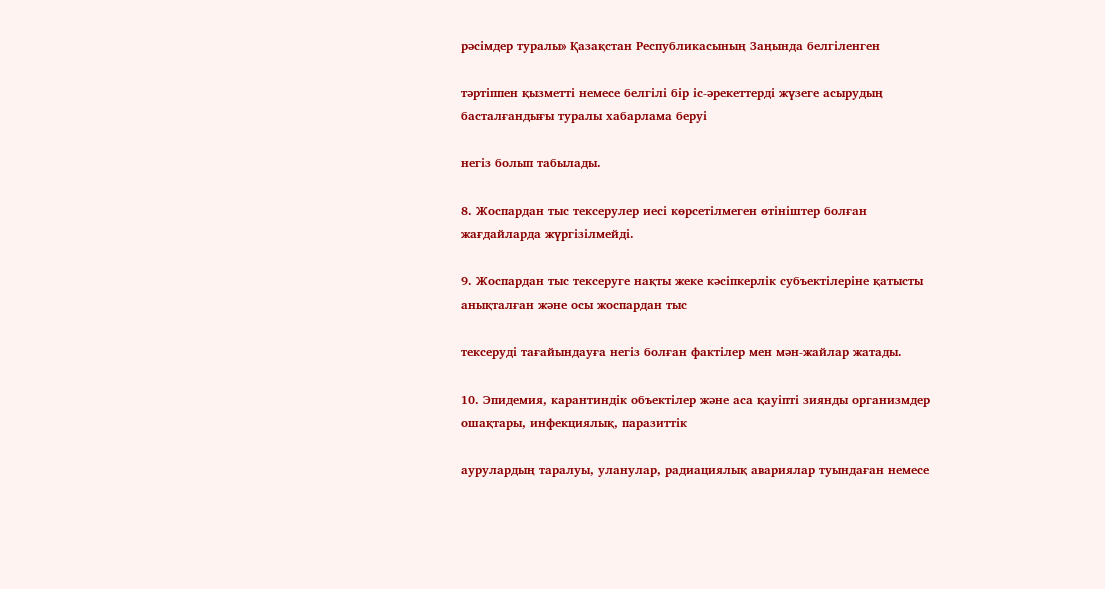рәсімдер туралы» Қазақстан Республикасының Заңында белгіленген

тәртіппен қызметті немесе белгілі бір іс-әрекеттерді жүзеге асырудың басталғандығы туралы хабарлама беруі

негіз болып табылады.

8. Жоспардан тыс тексерулер иесі көрсетілмеген өтініштер болған жағдайларда жүргізілмейді.

9. Жоспардан тыс тексеруге нақты жеке кәсіпкерлік субъектілеріне қатысты анықталған және осы жоспардан тыс

тексерудi тағайындауға негiз болған фактiлер мен мән-жайлар жатады.

10. Эпидемия, карантиндік объектілер және аса қауіпті зиянды организмдер ошақтары, инфекциялық, паразиттік

аурулардың таралуы, уланулар, радиациялық авариялар туындаған немесе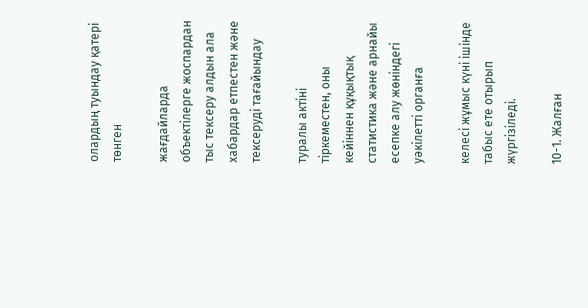олардың туындау қатері төнген

жағдайларда объектілерге жоспардан тыс тексеру алдын ала хабардар етпестен және тексеруді тағайындау

туралы актіні тіркеместен, оны кейіннен құқықтық статистика және арнайы есепке алу жөніндегі уәкілетті органға

келесі жұмыс күні ішінде табыс ете отырып жүргізіледі.

10-1. Жалған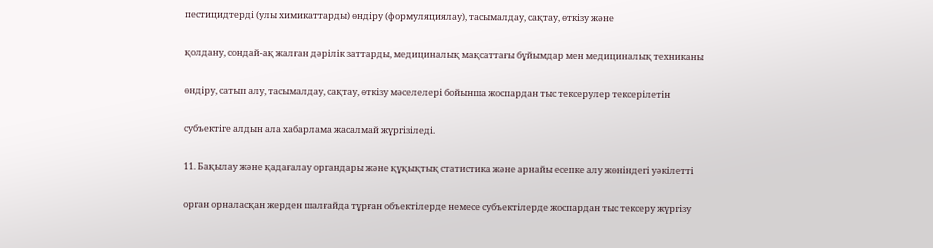пестицидтерді (улы химикаттарды) өндіру (формуляциялау), тасымалдау, сақтау, өткізу және

қолдану, сондай-ақ жалған дәрілік заттарды, медициналық мақсаттағы бұйымдар мен медициналық техниканы

өндіру, сатып алу, тасымалдау, сақтау, өткізу мәселелері бойынша жоспардан тыс тексерулер тексерілетін

субъектіге алдын ала хабарлама жасалмай жүргізіледі.

11. Бақылау және қадағалау органдары және құқықтық статистика және арнайы есепке алу жөніндегі уәкілетті

орган орналасқан жерден шалғайда тұрған объектілерде немесе субъектілерде жоспардан тыс тексеру жүргізу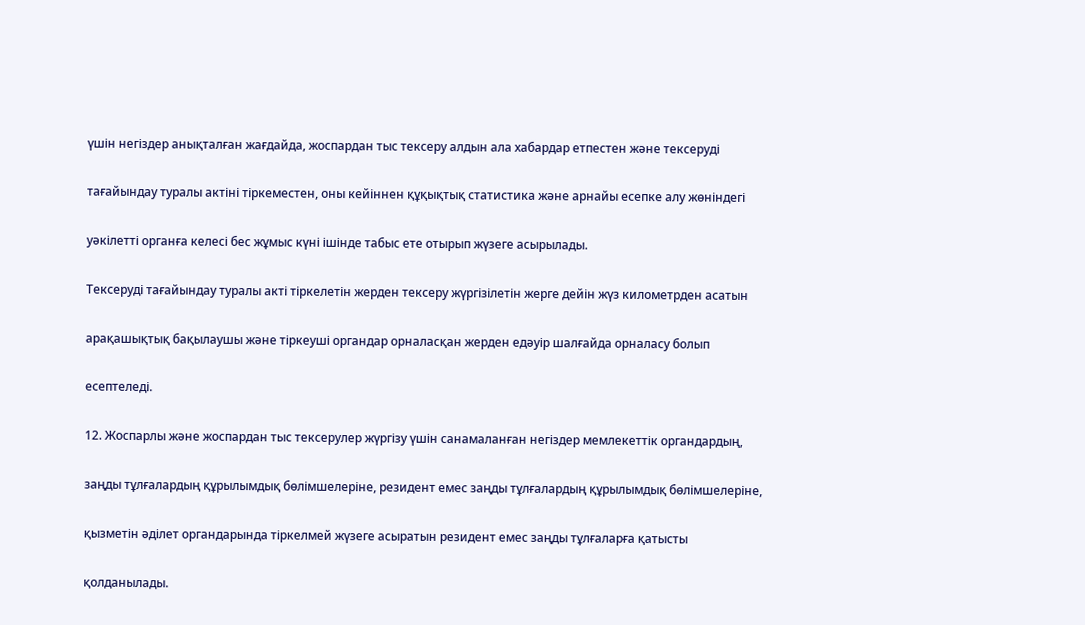үшін негіздер анықталған жағдайда, жоспардан тыс тексеру алдын ала хабардар етпестен және тексеруді

тағайындау туралы актіні тіркеместен, оны кейіннен құқықтық статистика және арнайы есепке алу жөніндегі

уәкілетті органға келесі бес жұмыс күні ішінде табыс ете отырып жүзеге асырылады.

Тексеруді тағайындау туралы акті тіркелетін жерден тексеру жүргізілетін жерге дейін жүз километрден асатын

арақашықтық бақылаушы және тіркеуші органдар орналасқан жерден едәуір шалғайда орналасу болып

есептеледі.

12. Жоспарлы және жоспардан тыс тексерулер жүргізу үшін санамаланған негіздер мемлекеттік органдардың,

заңды тұлғалардың құрылымдық бөлімшелеріне, резидент емес заңды тұлғалардың құрылымдық бөлімшелеріне,

қызметін әділет органдарында тіркелмей жүзеге асыратын резидент емес заңды тұлғаларға қатысты

қолданылады.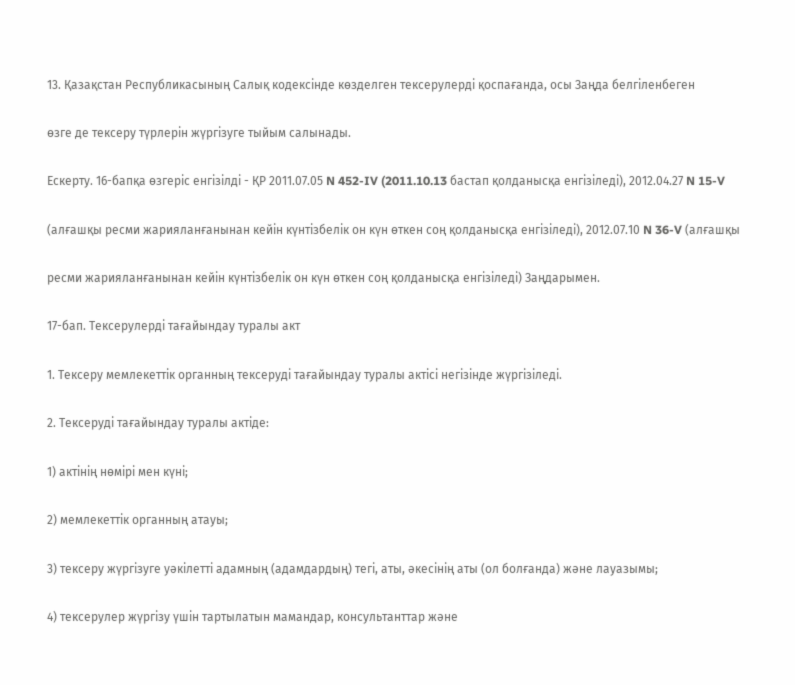13. Қазақстан Республикасының Салық кодексінде көзделген тексерулерді қоспағанда, осы Заңда белгіленбеген

өзге де тексеру түрлерін жүргізуге тыйым салынады.

Ескерту. 16-бапқа өзгеріс енгізілді - ҚР 2011.07.05 N 452-IV (2011.10.13 бастап қолданысқа енгізіледі), 2012.04.27 N 15-V

(алғашқы ресми жарияланғанынан кейін күнтізбелік он күн өткен соң қолданысқа енгізіледі), 2012.07.10 N 36-V (алғашқы

ресми жарияланғанынан кейін күнтізбелік он күн өткен соң қолданысқа енгізіледі) Заңдарымен.

17-бап. Тексерулерді тағайындау туралы акт

1. Тексеру мемлекеттік органның тексеруді тағайындау туралы актісі негізінде жүргізіледі.

2. Тексеруді тағайындау туралы актіде:

1) актінің нөмірі мен күні;

2) мемлекеттік органның атауы;

3) тексеру жүргізуге уәкілетті адамның (адамдардың) тегі, аты, әкесінің аты (ол болғанда) және лауазымы;

4) тексерулер жүргізу үшін тартылатын мамандар, консультанттар және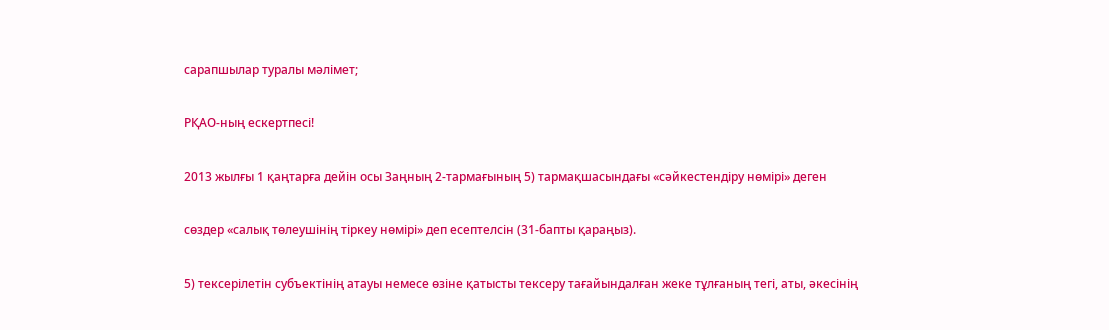сарапшылар туралы мәлімет;

РҚАО-ның ескертпесі!

2013 жылғы 1 қаңтарға дейін осы Заңның 2-тармағының 5) тармақшасындағы «сәйкестендіру нөмірі» деген

сөздер «салық төлеушінің тіркеу нөмірі» деп есептелсін (31-бапты қараңыз).

5) тексерілетін субъектінің атауы немесе өзіне қатысты тексеру тағайындалған жеке тұлғаның тегі, аты, әкесінің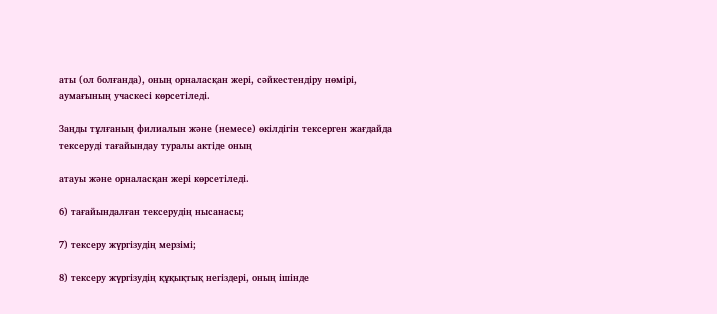аты (ол болғанда), оның орналасқан жері, сәйкестендіру нөмірі, аумағының учаскесі көрсетіледі.

Заңды тұлғаның филиалын және (немесе) өкілдігін тексерген жағдайда тексеруді тағайындау туралы актіде оның

атауы және орналасқан жері көрсетіледі.

6) тағайындалған тексерудің нысанасы;

7) тексеру жүргізудің мерзімі;

8) тексеру жүргізудің құқықтық негіздері, оның ішінде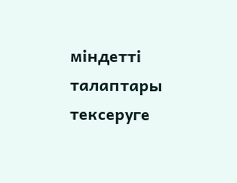міндетті талаптары тексеруге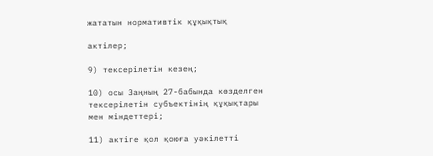жататын нормативтік құқықтық

актілер;

9) тексерілетін кезең;

10) осы Заңның 27-бабында көзделген тексерілетін субъектінің құқықтары мен міндеттері;

11) актіге қол қоюға уәкілетті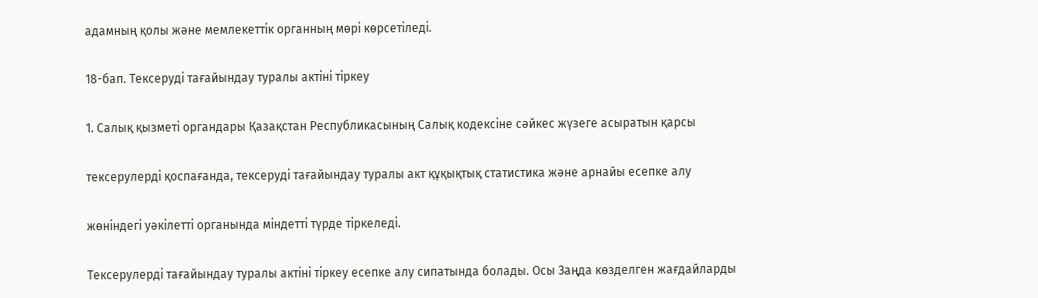адамның қолы және мемлекеттік органның мөрі көрсетіледі.

18-бап. Тексеруді тағайындау туралы актіні тіркеу

1. Салық қызметі органдары Қазақстан Республикасының Салық кодексіне сәйкес жүзеге асыратын қарсы

тексерулерді қоспағанда, тексеруді тағайындау туралы акт құқықтық статистика және арнайы есепке алу

жөніндегі уәкілетті органында міндетті түрде тіркеледі.

Тексерулерді тағайындау туралы актiнi тiркеу есепке алу сипатында болады. Осы Заңда көзделген жағдайларды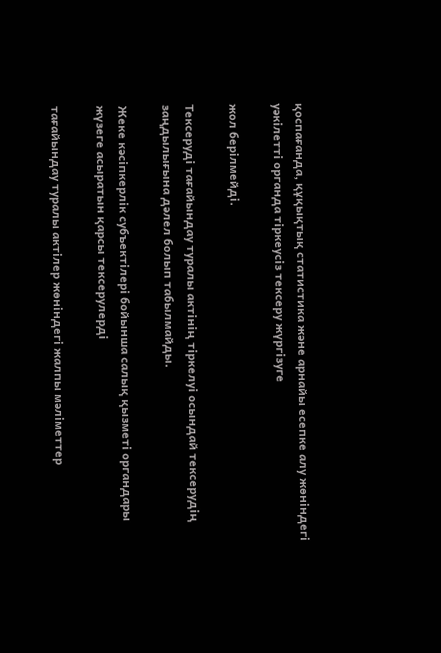қоспағанда, құқықтық статистика және арнайы есепке алу жөнiндегi уәкiлеттi органда тіркеусіз тексеру жүргізуге

жол берілмейді.

Тексеруді тағайындау туралы актінің тіркелуі осындай тексерудің заңдылығына дәлел болып табылмайды.

Жеке кәсіпкерлік субъектілері бойынша салық қызметі органдары жүзеге асыратын қарсы тексерулерді

тағайындау туралы актілер жөніндегі жалпы мәліметтер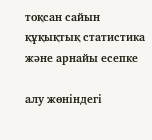тоқсан сайын құқықтық статистика және арнайы есепке

алу жөніндегі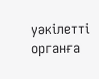уәкілетті органға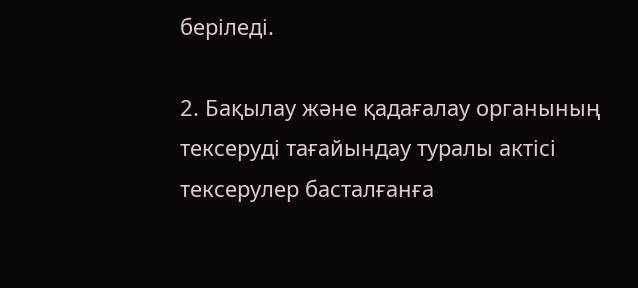беріледі.

2. Бақылау және қадағалау органының тексеруді тағайындау туралы актісі тексерулер басталғанға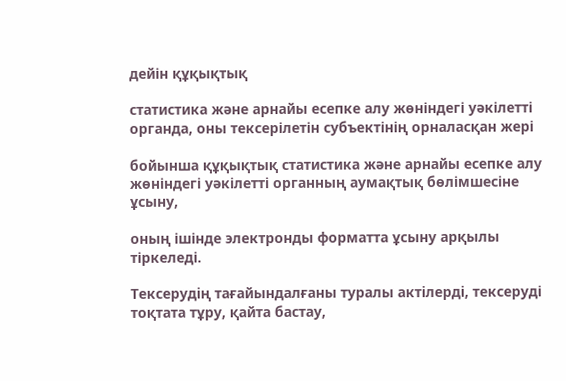дейін құқықтық

статистика және арнайы есепке алу жөніндегі уәкілетті органда, оны тексерілетін субъектінің орналасқан жері

бойынша құқықтық статистика және арнайы есепке алу жөніндегі уәкілетті органның аумақтық бөлімшесіне ұсыну,

оның ішінде электронды форматта ұсыну арқылы тіркеледі.

Тексерудiң тағайындалғаны туралы актiлердi, тексеруді тоқтата тұру, қайта бастау,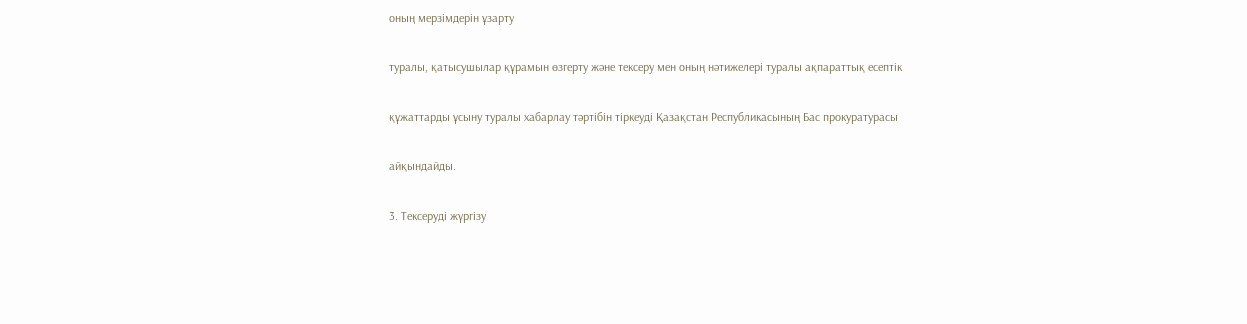оның мерзімдерін ұзарту

туралы, қатысушылар құрамын өзгерту және тексеру мен оның нәтижелерi туралы ақпараттық есептiк

құжаттарды ұсыну туралы хабарлау тәртiбiн тiркеуді Қазақстан Республикасының Бас прокуратурасы

айқындайды.

3. Тексеруді жүргізу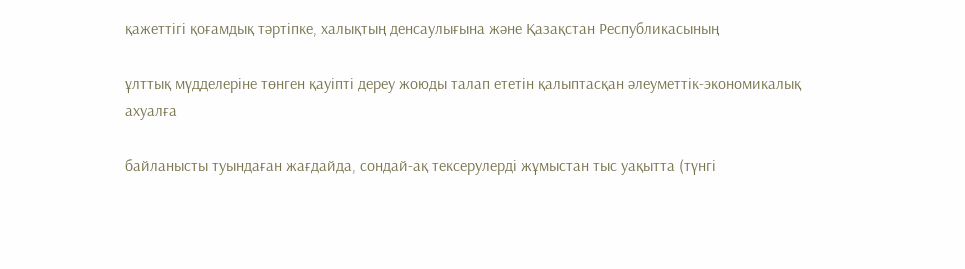қажеттігі қоғамдық тәртіпке, халықтың денсаулығына және Қазақстан Республикасының

ұлттық мүдделеріне төнген қауіпті дереу жоюды талап ететін қалыптасқан әлеуметтік-экономикалық ахуалға

байланысты туындаған жағдайда, сондай-ақ тексерулерді жұмыстан тыс уақытта (түнгі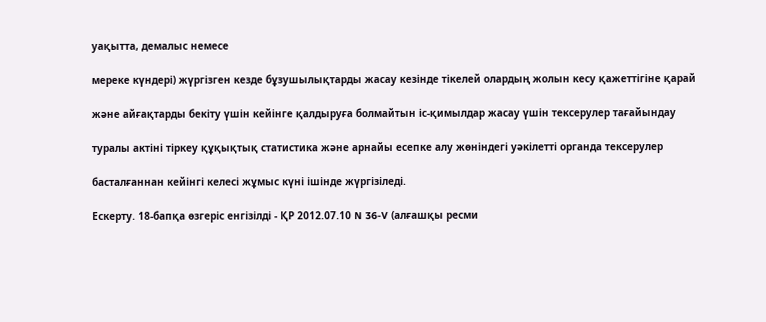уақытта, демалыс немесе

мереке күндері) жүргізген кезде бұзушылықтарды жасау кезінде тікелей олардың жолын кесу қажеттігіне қарай

және айғақтарды бекіту үшін кейінге қалдыруға болмайтын іс-қимылдар жасау үшін тексерулер тағайындау

туралы актіні тіркеу құқықтық статистика және арнайы есепке алу жөніндегі уәкілетті органда тексерулер

басталғаннан кейінгі келесі жұмыс күні ішінде жүргізіледі.

Ескерту. 18-бапқа өзгеріс енгізілді - ҚР 2012.07.10 N 36-V (алғашқы ресми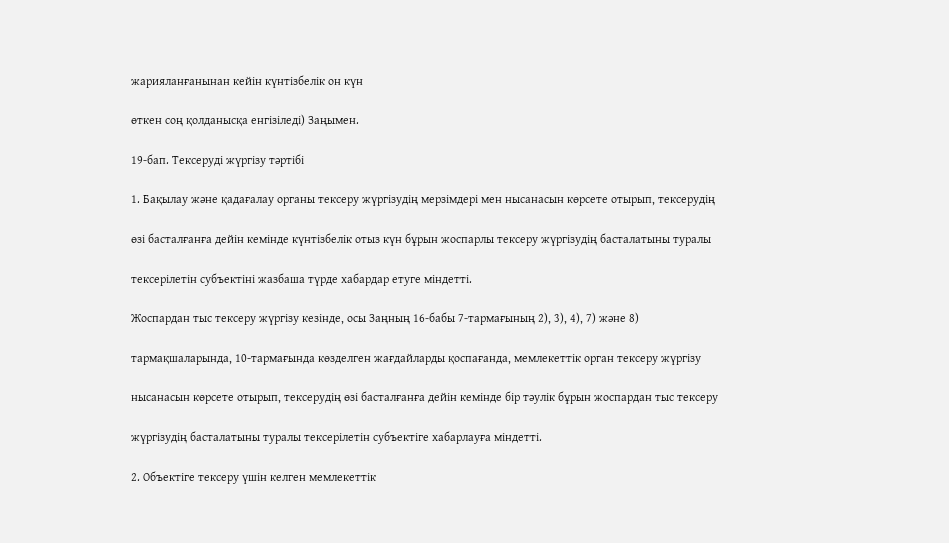жарияланғанынан кейін күнтізбелік он күн

өткен соң қолданысқа енгізіледі) Заңымен.

19-бап. Тексеруді жүргізу тәртібі

1. Бақылау және қадағалау органы тексеру жүргізудің мерзімдері мен нысанасын көрсете отырып, тексерудің

өзі басталғанға дейін кемінде күнтізбелік отыз күн бұрын жоспарлы тексеру жүргізудің басталатыны туралы

тексерілетін субъектіні жазбаша түрде хабардар етуге міндетті.

Жоспардан тыс тексеру жүргiзу кезiнде, осы Заңның 16-бабы 7-тармағының 2), 3), 4), 7) және 8)

тармақшаларында, 10-тармағында көзделген жағдайларды қоспағанда, мемлекеттiк орган тексеру жүргiзу

нысанасын көрсете отырып, тексерудің өзі басталғанға дейiн кемiнде бiр тәулiк бұрын жоспардан тыс тексеру

жүргiзудiң басталатыны туралы тексерiлетiн субъектiге хабарлауға мiндеттi.

2. Объектіге тексеру үшін келген мемлекеттік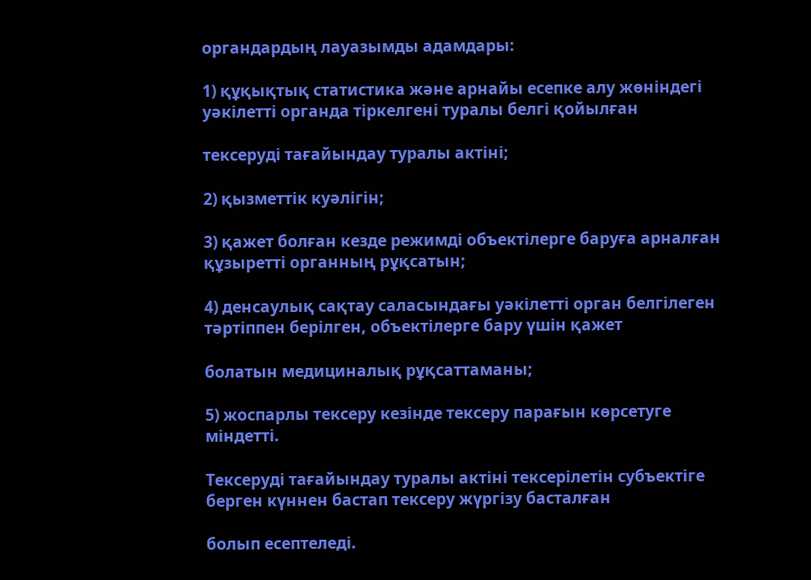органдардың лауазымды адамдары:

1) құқықтық статистика және арнайы есепке алу жөніндегі уәкілетті органда тіркелгені туралы белгі қойылған

тексеруді тағайындау туралы актіні;

2) қызметтік куәлігін;

3) қажет болған кезде режимді объектілерге баруға арналған құзыретті органның рұқсатын;

4) денсаулық сақтау саласындағы уәкілетті орган белгілеген тәртіппен берілген, объектілерге бару үшін қажет

болатын медициналық рұқсаттаманы;

5) жоспарлы тексеру кезінде тексеру парағын көрсетуге міндетті.

Тексеруді тағайындау туралы актіні тексерілетін субъектіге берген күннен бастап тексеру жүргізу басталған

болып есептеледі.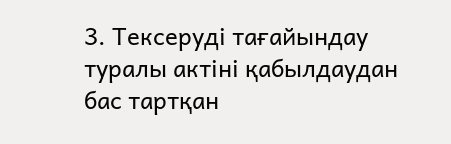3. Тексеруді тағайындау туралы актіні қабылдаудан бас тартқан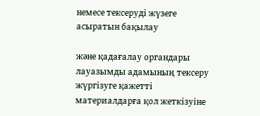немесе тексеруді жүзеге асыратын бақылау

және қадағалау органдары лауазымды адамының тексеру жүргізуге қажетті материалдарға қол жеткізуіне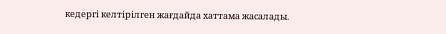кедергі келтірілген жағдайда хаттама жасалады.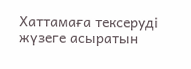Хаттамаға тексеруді жүзеге асыратын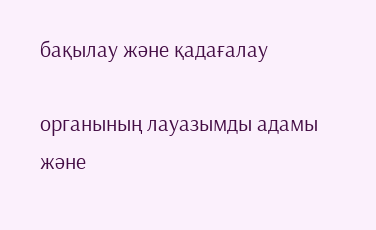бақылау және қадағалау

органының лауазымды адамы және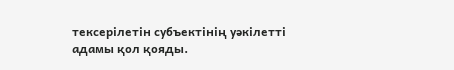тексерілетін субъектінің уәкілетті адамы қол қояды.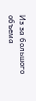Из за большого объема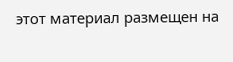этот материал размещен на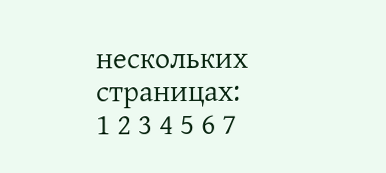нескольких страницах:
1 2 3 4 5 6 7